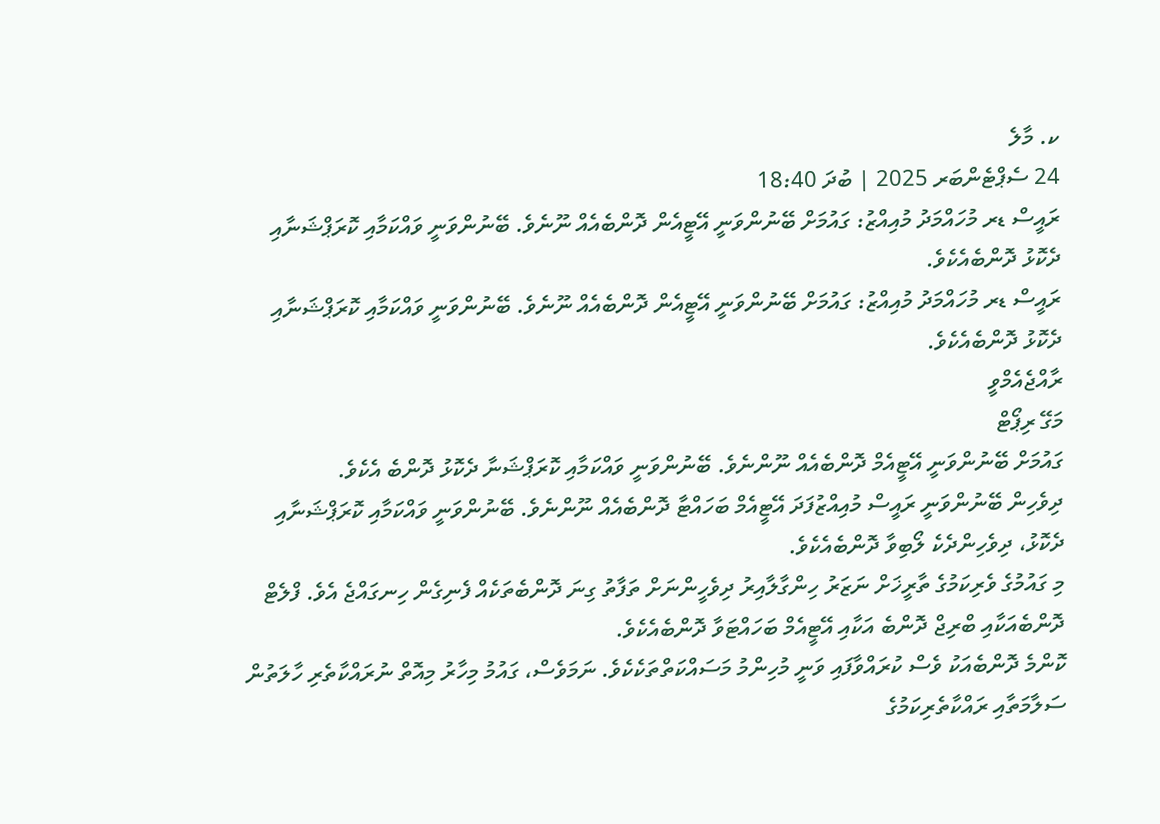ކ. މާލެ
24 ސެޕްޓެންބަރ 2025 | ބުދަ 18:40
ރައީސް ޑރ މުހައްމަދު މުއިއްޒު: ގައުމަށް ބޭނުންވަނީ އޭޓީއެން ދޮންބެއެއް ނޫނެވެ. ބޭނުންވަނީ ވައްކަމާއި ކޮރަޕްޝަނާއި ދެކޮޅު ދޮންބެއެކެވެ.
ރައީސް ޑރ މުހައްމަދު މުއިއްޒު: ގައުމަށް ބޭނުންވަނީ އޭޓީއެން ދޮންބެއެއް ނޫނެވެ. ބޭނުންވަނީ ވައްކަމާއި ކޮރަޕްޝަނާއި ދެކޮޅު ދޮންބެއެކެވެ.
ރާއްޖެއެމްވީ
މަގޭ ރިޕޯޓް
ގައުމަށް ބޭނުންވަނީ އޭޓީއެމް ދޮންބެއެއް ނޫންނެވެ. ބޭނުންވަނީ ވައްކަމާއި ކޮރަޕްޝަނާ ދެކޮޅު ދޮންބެ އެކެވެ.
ދިވެހިން ބޭނުންވަނީ ރައީސް މުއިއްޒުފަދަ އޭޓީއެމް ބަހައްޓާ ދޮންބެއެއް ނޫންނެވެ. ބޭނުންވަނީ ވައްކަމާއި ކޮރަޕްޝަނާއި ދެކޮޅު، ދިވެހިންދެކެ ލޯބިވާ ދޮންބެއެކެވެ.
މި ގައުމުގެ ވެރިކަމުގެ ތާރީޚަށް ނަޒަރު ހިންގާލާއިރު ދިވެހީންނަށް ތަފާތު ގިނަ ދޮންބެތަކެއް ފެނިގެން ހިނގައްޖެ އެވެ. ފްލެޓް ދޮންބެއަކާއި ބްރިޖް ދޮންބެ އަކާއި އޭޓީއެމް ބަހައްޓަވާ ދޮންބެއެކެވެ.
ކޮންމެ ދޮންބެއަކު ވެސް ކުރައްވާފައި ވަނީ މުހިންމު މަސައްކަތްތަކެކެވެ. ނަމަވެސް، ގައުމު މިހާރު މިއޮތް ނުރައްކާތެރި ހާލަތުން ސަލާމަތާއި ރައްކާތެރިކަމުގެ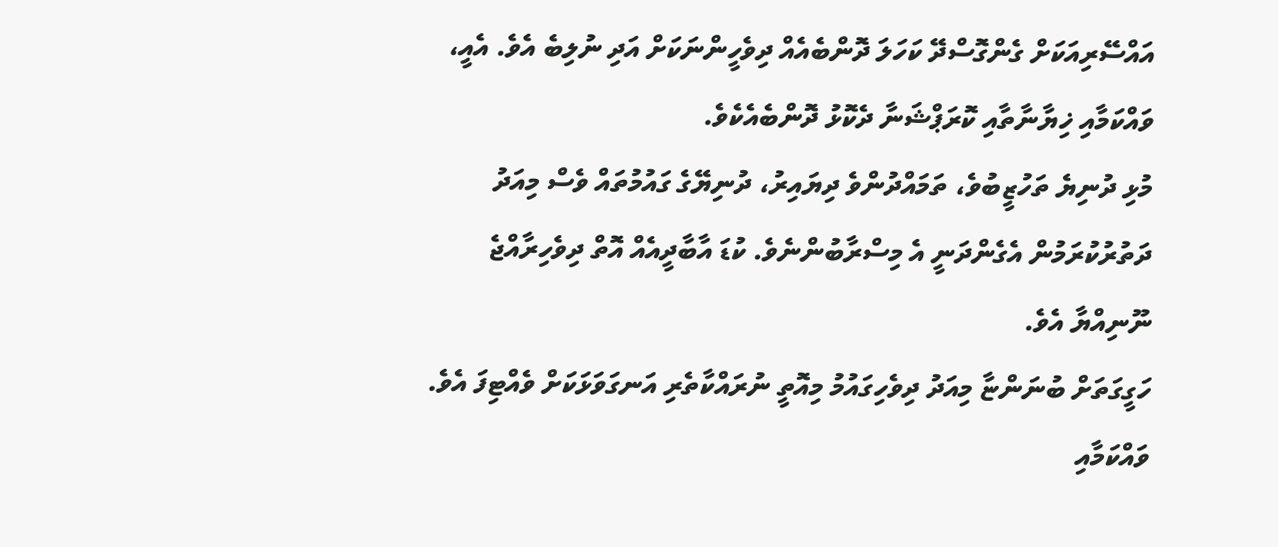އައްސޭރިއަކަށް ގެންގޮސްދޭ ކަހަލަ ދޮންބެއެއް ދިވެހީންނަކަށް އަދި ނުލިބެ އެވެ. އެއީ، ވައްކަމާއި ޚިޔާނާތާއި ކޮރަޕްޝަނާ ދެކޮޅު ދޮންބެއެކެވެ.
މުޅި ދުނިޔެ ތަހުޒީބުވެ، ތަމައްދުންވެ ދިޔައިރު، ދުނިޔޭގެ ގައުމުތައް ވެސް މިއަދު ދަތުރުކުރަމުން އެގެންދަނީ އެ މިސްރާބުންނެވެ. ކުޑަ އާބާދީއެއް އޮތް ދިވެހިރާއްޖެ ނޫނިއްޔާ އެވެ.
ހަގީގަތަށް ބުނަންޏާ މިއަދު ދިވެހިގައުމު މިއޮތީ ނުރައްކާތެރި އަނގަވަޅަކަށް ވެއްޓިފަ އެވެ. ވައްކަމާއި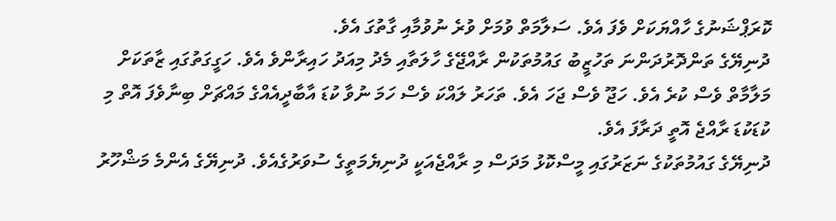ކޮރަޕްޝަނުގެ ހާއްޔަކަށް ވެފަ އެވެ. ސަލާމަތް ވުމަށް ވުރެ ނުވުމާއި ގާތުގަ އެވެ.
ދުނިޔޭގެ ތަންދޮރުދަންނަ ތަހުޒީބު ގައުމުތަކުން ރާއްޖޭގެ ހާލަތާއި މެދު މިއަދު ހައިރާންވެ އެވެ. ހަގީގަތުގައި ޒާތަކަށް މަލާމާތް ވެސް ކުރެ އެވެ. ހަޖޫ ވެސް ޖަހަ އެވެ. ތަހަރު ލައްކަ ވެސް ހަމަ ނުވާ ކުޑަ އާބާދީއެއްގެ މައްޗަށް ބިނާވެފަ އޮތް މި ކުޑަކުޑަ ރާއްޖެ އޮތީ ދަރާފަ އެވެ.
ދުނިޔޭގެ ގައުމުތަކުގެ ނަޒަރުގައި މީސްކޮޅު މަދަސް މި ރާއްޖެއަކީ ދުނިޔެމަތީގެ ސުވަރުގެއެވެ. ދުނިޔޭގެ އެންމެ މަޝްހޫރު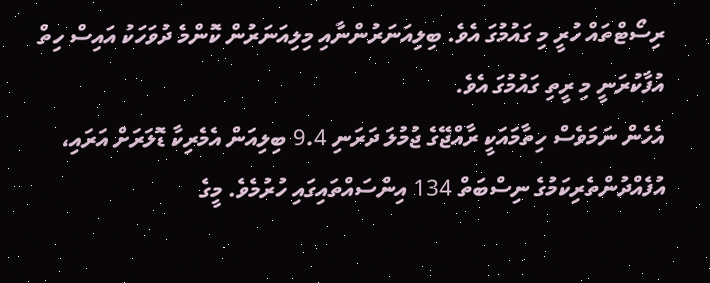ރިސޯޓްތައް ހުރީ މި ގައުމުގަ އެވެ. ބިލިއަނަރުންނާއި މިލިއަނަރުން ކޮންމެ ދުވަހަކު އައިސް ހިތް އުފާކުރަނީ މި ރީތި ގައުމުގަ އެވެ.
އެހެން ނަމަވެސް ހިތާމައަކީ ރާއްޖޭގެ ޖުމުލަ ދަރަނި 9.4 ބިލިއަން އެމެރިކާ ޑޮލަރަށް އަރައި، އުފެއްދުންތެރިކަމުގެ ނިސްބަތް 134 އިންސައްތައިގައި ހުރުމެވެ. މީގެ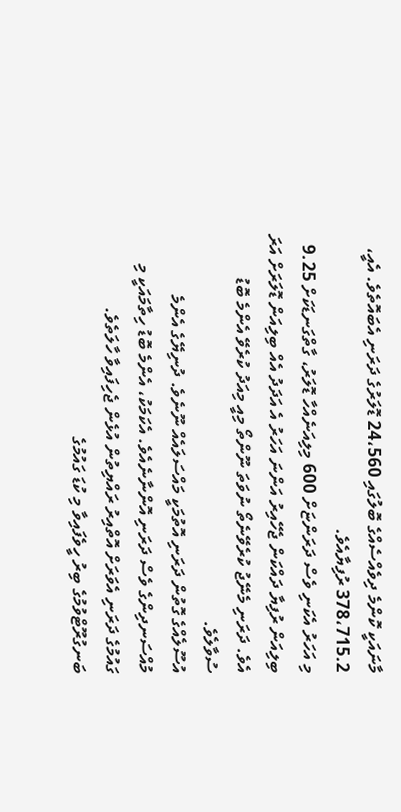މާނައަކީ ކޮންމެ ދިވެއްސެއްގެ ބޮލުގައި 24،560 ޑޮލަރުގެ ދަރަނި އެބައޮތެވެ. އެއީ، 378،715.2 ރުފިޔާއެވެ.
މި އަހަރު އެކަނި ވެސް ދަރަންޏަށް 600 މިލިއަނެއްހާ ޑޮލަރު، ގާތްގަނޑަކަށް 9.25 ބިލިއަން ރުފިޔާ ދައްކަން ޖެހޭއިރު އަންނަ އަހަރު އެ އަދަދު އެއް ބިލިއަން ޑޮލަރަށް އަރަ އެވެ. ދަރަނި މެނޭޖު ކުރެވޭނެތޯ ނުވަތަ ނޫންތޯ މިއީ މިއަދު ކުރެވޭ އެންމެ ބޮޑު ސުވާލެވެ.
އުސޫލެއްގެ ގޮތުން ދަރަނި އޮތުމަކީ މައްސަލައެއް ނޫނެވެ. ދުނިޔޭގެ އެންމެ މުއްސަނދިންގެ ވެސް ދަރަނި އޮންނާނެއެވެ. އެކަމަކު، އެންމެ ބޮޑު ހިތާމައަކީ މި ގައުމުގެ ދަރަނި އެވަރަށް އޮތްއިރު ރައްޔިތުން އުޅެން ޖެހިފައިވާ ހާލަތެވެ. ބަނގުރޫޓްވުމުގެ ބިރު ހީވެފައިވާ މި ކުޑަ ގައުމުގެ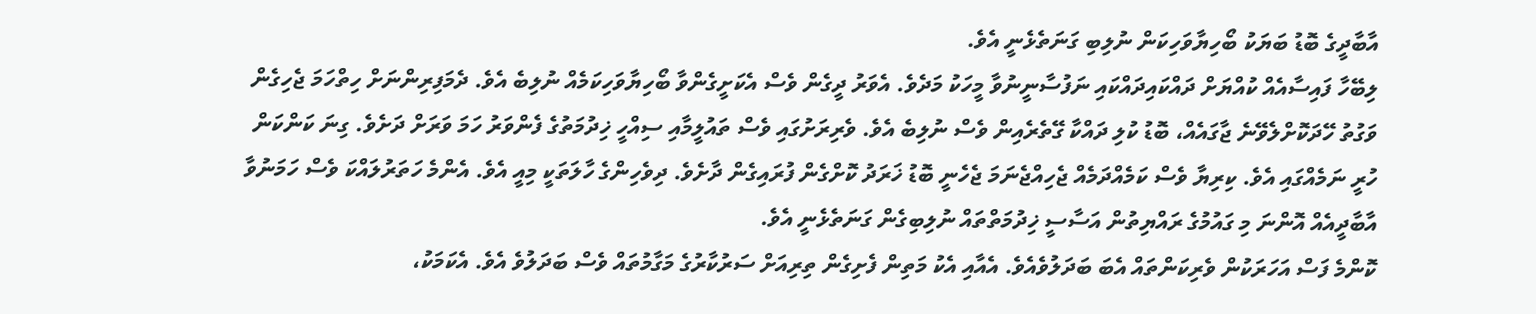އާބާދީގެ ބޮޑު ބަޔަކު ބޯހިޔާވަހިކަން ނުލިބި ގަނަތެޅެނީ އެވެ.
ލިބޭހާ ފައިސާއެއް ކުއްޔަށް ދައްކައިދައްކައި ނަފުސާނީނުވާ މީހަކު މަދެވެ. އެވަރު ދީގެން ވެސް އެކަށީގެންވާ ބޯހިޔާވަހިކަމެއް ނުލިބެ އެވެ. ދެމަފިރިންނަށް ހިތްހަމަ ޖެހިގެން ވަގުތު ހޭދަކޮށްލެވޭނެ ޖާގައެއް، ބޮޑު ކުލި ދައްކާ ގޭތެރެއިން ވެސް ނުލިބެ އެވެ. ވެރިރަށުގައި ވެސް ތައުލީމާއި ސިއްހީ ޚިދުމަތުގެ ފެންވަރު ހަމަ ވަރަށް ދަށެވެ. ގިނަ ކަންކަން ހުރީ ނަމެއްގައި އެވެ. ކިރިޔާ ވެސް ކަމެއްދަމެއް ޖެހިއްޖެނަމަ ޖެހެނީ ބޮޑު ޚަރަދު ކޮށްގެން ފުރައިގެން ދާށެވެ. ދިވެހިންގެ ހާލަތަކީ މިއީ އެވެ. އެންމެ ހަތަރުލައްކަ ވެސް ހަމަނުވާ އާބާދީއެއް އޮންނަ މި ގައުމުގެ ރައްޔިތުން އަސާސީ ޚިދުމަތްތައް ނުލިބިގެން ގަނަތެޅެނީ އެވެ.
ކޮންމެ ފަސް އަހަރަކުން ވެރިކަންތައް އެބަ ބަދަލުވެއެވެ. އެއާއި އެކު މަތިން ފެށިގެން ތިރިއަށް ސަރުކާރުގެ މަގާމުތައް ވެސް ބަދަލުވެ އެވެ. އެކަމަކު،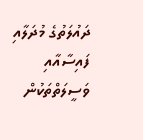ދައުލަތުގެ މުދަލާއި ފައިސާއާއި ވަސީލަތްތަކުން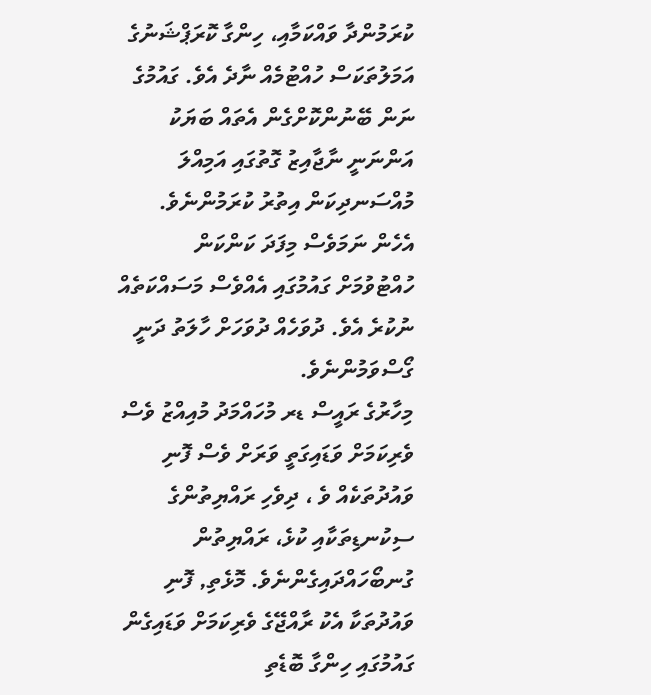ކުރަމުންދާ ވައްކަމާއި، ހިންގާ ކޮރަޕްޝަނުގެ އަމަލުތަކަސް ހުއްޓުމެއް ނާދެ އެވެ. ގައުމުގެ ނަން ބޭނުންކޮށްގެން އެތައް ބަޔަކު އަންނަނީ ނާޖާއިޒު ގޮތުގައި އަމިއްލަ މުއްސަނދިކަން އިތުރު ކުރަމުންނެވެ. އެހެން ނަމަވެސް މިފަދަ ކަންކަން ހުއްޓުވުމަށް ގައުމުގައި އެއްވެސް މަސައްކަތެއް ނުކުރެ އެވެ. ދުވަހެއް ދުވަހަށް ހާލަތު ދަނީ ގޯސްވަމުންނެވެ.
މިހާރުގެ ރައީސް ޑރ މުހައްމަދު މުއިއްޒު ވެސް ވެރިކަމަށް ވަޑައިގަތީ ވަރަށް ވެސް ފޮނި ވައުދުތަކެއް ވެ ، ދިވެހި ރައްޔިތުންގެ ސިކުނޑިތަކާއި ކުޅެ، ރައްޔިތުން ގުނބޯހައްދައިގެންނެވެ. މޮޅެތި, ފޮނި ވައުދުތަކާ އެކު ރާއްޖޭގެ ވެރިކަމަށް ވަޑައިގެން ގައުމުގައި ހިންގާ ބޮޑެތި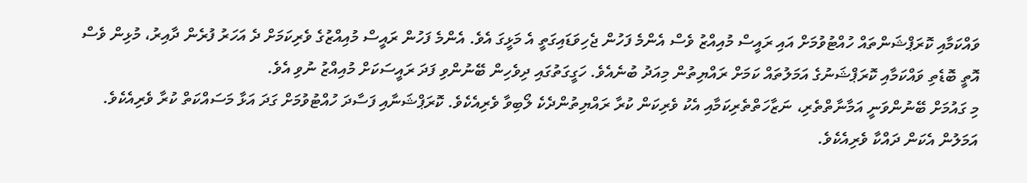ވައްކަމާއި ކޮރަޕްޝަންތައް ހުއްޓުވުމަށް އައި ރައީސް މުއިއްޒު ވެސް އެންމެ ފަހުން ޖެހިވަޑައިގަތީ އެ މަޅީގަ އެވެ. އެންމެ ފަހުން ރައީސް މުއިއްޒުގެ ވެރިކަމަށް ދެ އަހަރު ފުރެން ދާއިރު، މުޅިން ވެސް އޮތީ ބޮޑެތި ވައްކަމާއި ކޮރަޕްޝަނުގެ އަމަލުތައް ކަމަށް ރައްޔިތުން މިއަދު ބުނެއެވެ. ހަގީގަތުގައި ދިވެހިން ބޭނުންވި ފަދަ ރައީސަކަށް މުއިއްޒު ނުވި އެވެ.
މި ގައުމަށް ބޭނުންވަނީ އަމާނާތްތެރި، ނަޒާހަތްތެރިކަމާއި އެކު ވެރިކަން ކުރާ ރައްޔިތުންދެކެ ލޯބިވާ ވެރިއެކެވެ. ކޮރަޕްޝަނާއި ފަސާދަ ހުއްޓުވުމަށް ގަދަ އަޅާ މަސައްކަތް ކުރާ ވެރިއެކެވެ. އަމަލުން އެކަން ދައްކާ ވެރިއެކެވެ.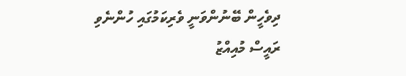ދިވެހީން ބޭނުންވަނީ ވެރިކަމުގައި ހުންނެވި ރައީސް މުއިއްޒު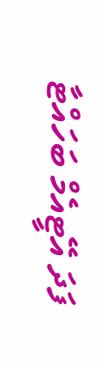ފަދަ އޭޓީއެމް ބަހައްޓާ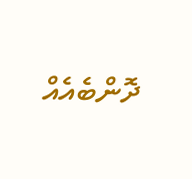ދޮންބެއެއް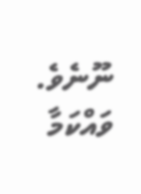ނޫނެވެ. ވައްކަމާ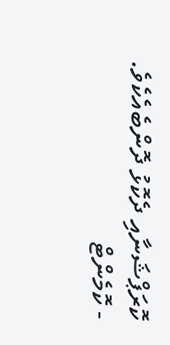ކޮރަޕްޝަނާއި ދެކޮޅު ދޮންބެއެކެވެ.
- ކޮމެންޓް